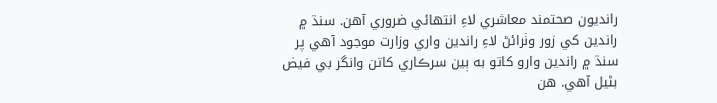رانديون صحتمند معاشري لاءِ انتھائي ضروري آھن. سنڌ ۾ راندين کي زور وٺرائڻ لاءِ راندين واري وزارت موجود آھي پر سنڌ ۾ راندين وارو کاتو به ٻين سرڪاري کاتن وانگر بي فيض بڻيل آھي. ھن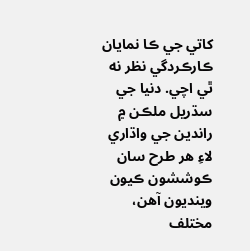کاتي جي ڪا نمايان ڪارڪردگي نظر نه ٿي اچي. دنيا جي سڌريل ملڪن ۾ راندين جي واڌاري لاءِ ھر طرح سان ڪوششون ڪيون وينديون آهن، مختلف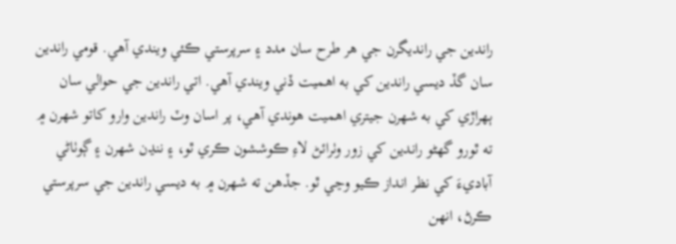راندين جي رانديگرن جي ھر طرح سان مدد ۽ سرپرستي ڪئي ويندي آھي. قومي راندين سان گڏ ديسي راندين کي به اھميت ڏني ويندي آھي. اتي راندين جي حوالي سان ٻھراڙي کي به شھرن جيتري اھميت ھوندي آھي، پر اسان وٽ راندين وارو کاتو شھرن ۾ ته ٿورو گھڻو راندين کي زور وٺرائڻ لاءِ ڪوششون ڪري ٿو، ۽ ننڍن شھرن ۽ ڳوٺاڻي آباديءَ کي نظر انداز ڪيو وڃي ٿو. جڏھن ته شھرن ۾ به ديسي راندين جي سرپرستي ڪرڻ، انھن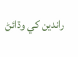راندين کي وڌائڻ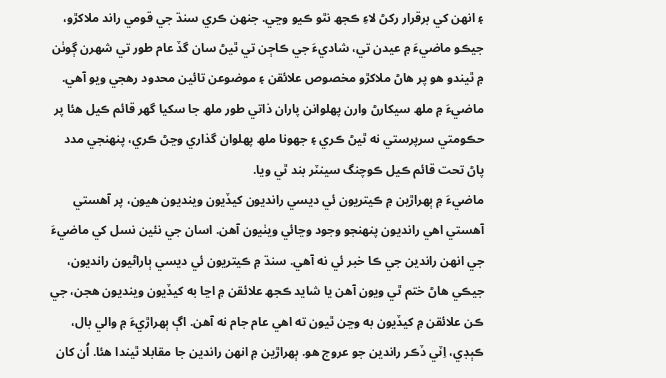۽ انھن کي برقرار رکڻ لاءِ ڪجھ نٿو ڪيو وڃي. جنھن ڪري سنڌ جي قومي راند ملاکڙو، جيڪو ماضيءَ ۾ عيدن تي، شاديءَ جي ڪاڄن تي ٿيڻ سان گڏ عام طور تي شھرن ڳوٺن ۾ ٿيندو ھو پر ھاڻ ملاکڙو مخصوص علائقن ۽ موضوعن تائين محدود رھجي ويو آھي. ماضيءَ ۾ ملھ سيکارڻ وارن پھلوانن پاران ذاتي طور ملھ جا سکيا گھر قائم ڪيل ھئا پر حڪومتي سرپرستي نه ٿيڻ ڪري ۽ جھونا ملھ پھلوان گذاري وڃڻ ڪري، پنهنجي مدد پاڻ تحت قائم ڪيل ڪوچنگ سينٽر بند ٿي ويا.
ماضيءَ ۾ ٻھراڙين ۾ ڪيتريون ئي ديسي رانديون کيڏيون وينديون ھيون، پر آھستي آهستي اھي رانديون پنھنجو وجود وڃائي ويٺيون آھن. اسان جي نئين نسل کي ماضيءَ جي انھن راندين جي ڪا خبر ئي نه آھي. سنڌ ۾ ڪيتريون ئي ديسي ٻاراڻيون رانديون، جيڪي ھاڻ ختم ٿي ويون آھن يا شايد ڪجھ علائقن ۾ اڃا به کيڏيون وينديون ھجن، جي ڪن علائقن ۾ کيڏيون به وڃن ٿيون ته اھي عام جام نه آھن. اڳ ٻھراڙيءَ ۾ والي بال، ڪٻڊي، اِٽي ڏڪر راندين جو عروج ھو. ٻھراڙين ۾ انھن راندين جا مقابلا ٿيندا ھئا. اُن کان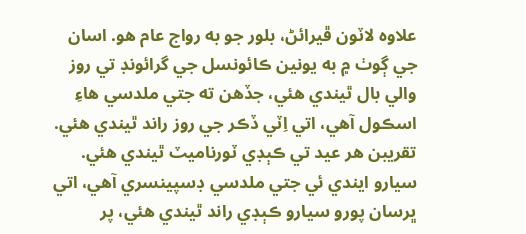علاوه لاٽون ڦيرائڻ، بلور جو به رواج عام هو. اسان جي ڳوٺ ۾ به يونين ڪائونسل جي گرائونڊ تي روز والي بال ٿيندي ھئي، جڏھن ته جتي ملدسي ھاءِ اسڪول آھي، اتي اِٽي ڏڪر جي روز راند ٿيندي ھئي. تقريبن ھر عيد تي ڪٻڊي ٽورناميٽ ٿيندي ھئي. سيارو ايندي ئي جتي ملدسي ڊسپينسري آھي، اتي ڀرسان پورو سيارو ڪٻڊي راند ٿيندي ھئي، پر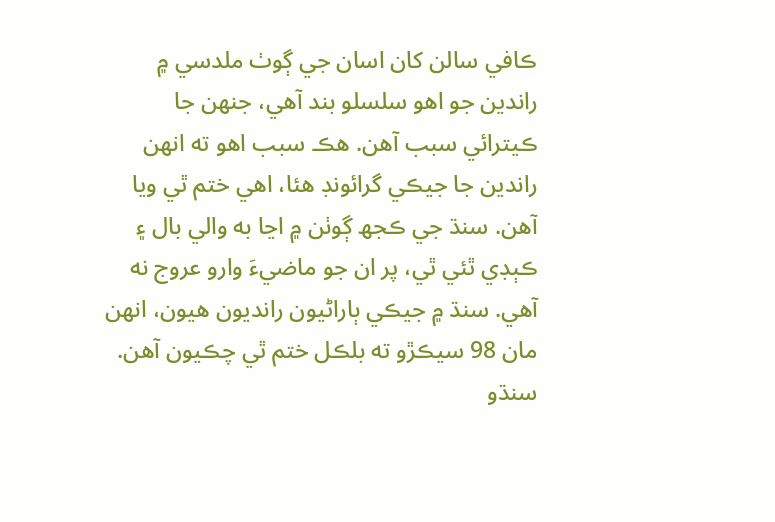ڪافي سالن کان اسان جي ڳوٺ ملدسي ۾ راندين جو اهو سلسلو بند آھي، جنھن جا ڪيترائي سبب آھن. ھڪ سبب اهو ته انھن راندين جا جيڪي گرائونڊ ھئا، اھي ختم ٿي ويا آهن. سنڌ جي ڪجھ ڳوٺن ۾ اڃا به والي بال ۽ ڪٻڊي ٿئي ٿي، پر ان جو ماضيءَ وارو عروج نه آھي. سنڌ ۾ جيڪي ٻاراڻيون رانديون ھيون، انهن مان 98 سيڪڙو ته بلڪل ختم ٿي چڪيون آھن.
سنڌو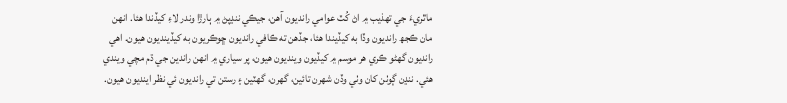ماٿريءَ جي تھذيب ۾ اڻ کُٽ عوامي رانديون آهن، جيڪي ننڍپڻ ۾ ٻارڙا وندر لاءِ کيڏندا ھئا. انھن مان ڪجھ رانديون وڏا به کيڏيندا ھئا، جڏهن ته ڪافي رانديون ڇوڪريون به کيڏينديون ھيون. اھي رانديون گهڻو ڪري هر موسم ۾ کيڏيون وينديون ھيون، پر سياري ۾ انھن راندين جي ڌم مچي ويندي ھئي. ننڍن ڳوٺن کان وٺي وڏن شهرن تائين، گهرن، گهٽين ۽ رستن تي رانديون ئي نظر اينديون ھيون.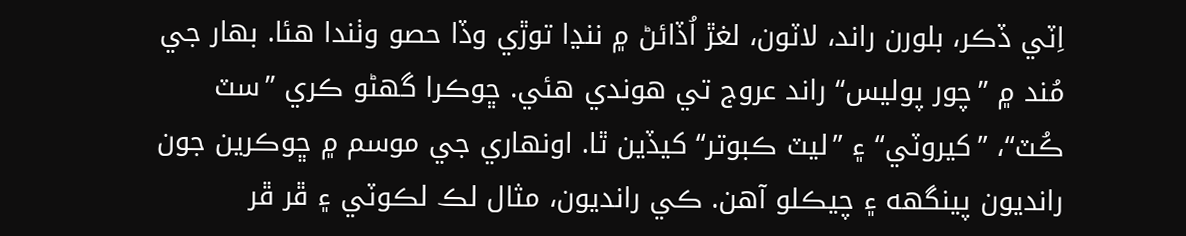اِٽي ڏڪر، بلورن راند، لاٽون، لغڙ اُڏائڻ ۾ ننڍا توڙي وڏا حصو وٺندا ھئا. بهار جي مُند ۾ ”چور پوليس“ راند عروج تي ھوندي ھئي. ڇوڪرا گهڻو ڪري ”سٽ ڪُٽ“، ”کيروٽي“ ۽ ”ليٽ ڪبوتر“ کيڏين ٿا. اونهاري جي موسم ۾ ڇوڪرين جون رانديون پينگهه ۽ چيڪلو آهن. ڪي رانديون، مثال لڪ لڪوٽي ۽ ڦر ڦر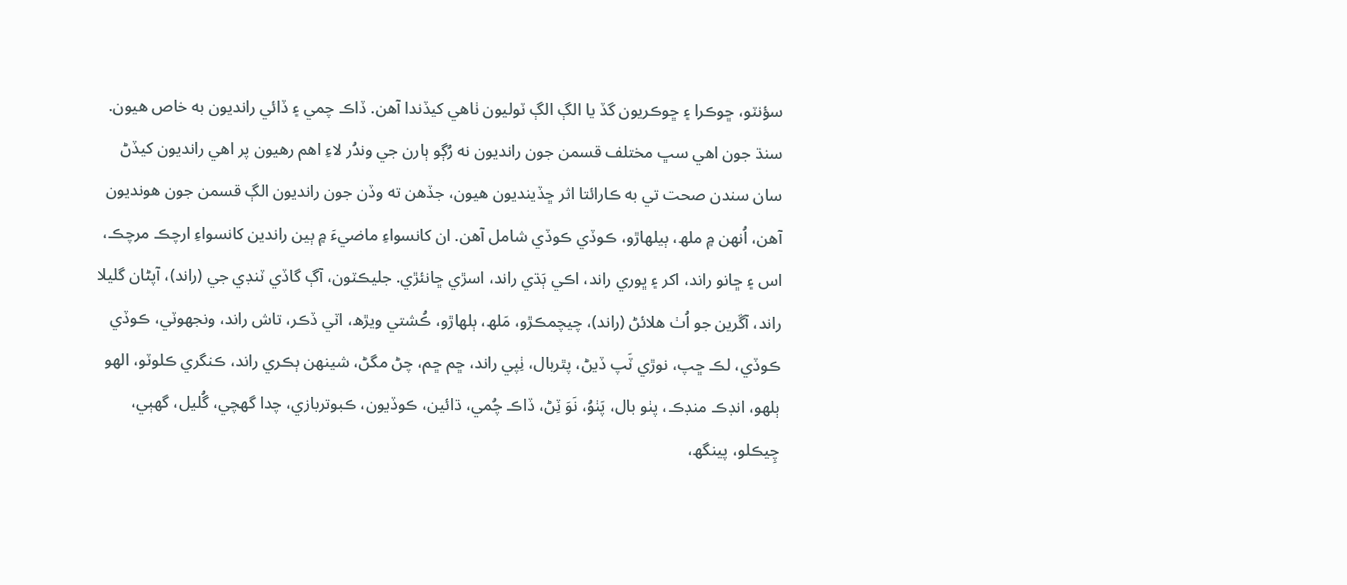سؤنٽو، ڇوڪرا ۽ ڇوڪريون گڏ يا الڳ الڳ ٽوليون ٺاهي کيڏندا آهن. ڏاڪ چمي ۽ ڏائي رانديون به خاص هيون. سنڌ جون اهي سڀ مختلف قسمن جون رانديون نه رُڳو ٻارن جي وندُر لاءِ اھم رھيون پر اھي رانديون کيڏڻ سان سندن صحت تي به ڪارائتا اثر ڇڏينديون ھيون، جڏھن ته وڏن جون رانديون الڳ قسمن جون هونديون آهن، اُنھن ۾ ملھ، ٻيلهاڙو، ڪوڏي ڪوڏي شامل آھن. ان کانسواءِ ماضيءَ ۾ ٻين راندين کانسواءِ ارچڪ مرچڪ، اس ۽ ڇانو راند، اکر ۽ ڀوري راند، اڪي ٻَڌي راند، اسڙي ڇانئڙي. جليڪٽون، آڳ گاڏي ٽنڊي جي (راند)، آپڻان گليلا راند، آڱرين جو اُٺ هلائڻ (راند)، چيچمڪڙو، مَلھ، ٻلھاڙو، ڪُشتي ويڙھ، اٽي ڏڪر، تاش راند، ونجھوٽي، ڪوڏي ڪوڏي، لڪ ڇپ، نوڙي ٽَپ ڏيڻ، پٿربال، ٺِپي راند، ڇم ڇم، چڻ مگڻ، شينھن ٻڪري راند، ڪنگري ڪلوٽو، الھو ٻلھو، انڊڪ منڊڪ، پٺو بال، پَٺوُ، نَوَ ٽِڻ، ڏاڪ چُمي، ڌائين، ڪوڏيون، ڪبوتربازي، چدا گھچي، گُليل، گھٻي، چِيڪلو، پينگھ،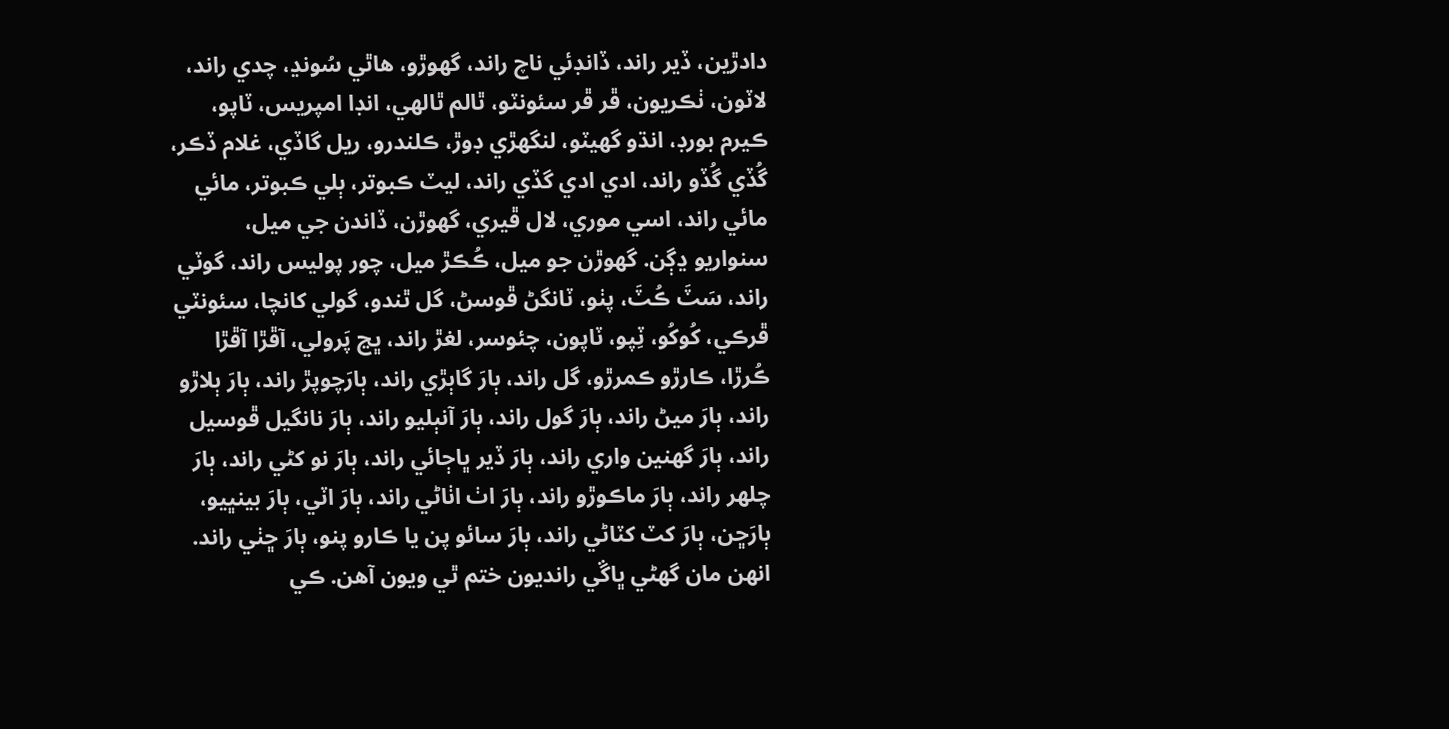دادڙين، ڏير راند، ڏانڊئي ناچ راند، گھوڙو، ھاٿي سُونڍ، چدي راند، لاٽون، ٺڪريون، ڦر ڦر سئونٽو، ٿالم ٿالھي، انڊا امپريس، ٽاپو، ڪيرم بورڊ، انڌو گھيٽو، لنگھڙي ڊوڙ، ڪلندرو، ريل گاڏي، غلام ڏڪر، گُڏي گُڏو راند، ادي ادي گڏي راند، ليٽ ڪبوتر، ٻلي ڪبوتر، مائي مائي راند، اسي موري، لال ڦيري، گھوڙن، ڏاندن جي ميل، سنواريو ڍڳن. گهوڙن جو ميل، ڪُڪڙ ميل، چور پوليس راند، گوٽي راند، سَٽَ ڪُٽَ، پٺو، ٽانگڻ ڦوسڻ، گل ٿندو، گولي کانچا، سئونٽي ڦرڪي، کُوکُو، ٽِپو، ٽاپون، چئوسر، لغڙ راند، ڀڃ پَرولي، آڦڙا آڦڙا ڪُرڙا، ڪارڙو ڪمرڙو، گل راند، ٻارَ گاٻڙي راند، ٻارَچوپڙ راند، ٻارَ ٻلاڙو راند، ٻارَ ميڻ راند، ٻارَ گول راند، ٻارَ آنٻليو راند، ٻارَ نانگيل ڦوسيل راند، ٻارَ گھنين واري راند، ٻارَ ڏير ڀاڄائي راند، ٻارَ نو کڻي راند، ٻارَ چلھر راند، ٻارَ ماڪوڙو راند، ٻارَ اٺ اٺاڻي راند، ٻارَ اٽي، ٻارَ بينڀيو، ٻارَڇن، ٻارَ کٽ کٽاڻي راند، ٻارَ سائو پن يا ڪارو پنو، ٻارَ ڇٺي راند. انهن مان گهڻي ڀاڱي رانديون ختم ٿي ويون آھن. ڪي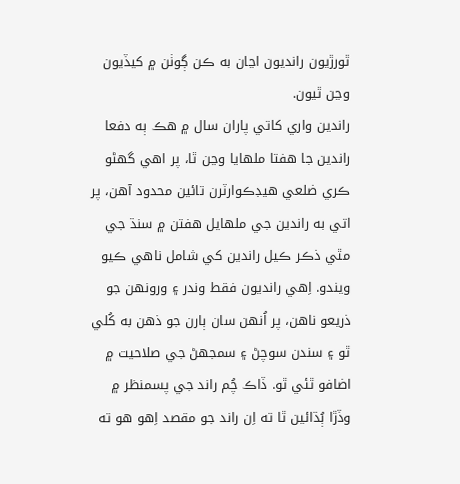ٿورڙيون رانديون اڃان به ڪن ڳوٺن ۾ کيڏيون وڃن ٿيون.
راندين واري کاتي پاران سال ۾ ھڪ ٻه دفعا راندين جا ھفتا ملھايا وڃن ٿا، پر اھي گھڻو ڪري ضلعي ھيڊڪوارٽرن تائين محدود آھن، پر اتي به راندين جي ملھايل ھفتن ۾ سنڌ جي مٿي ذڪر ڪيل راندين کي شامل ناهي ڪيو ويندو. اِهي رانديون فقط وندر ۽ ورونهن جو ذريعو ناهن، پر اُنهن سان ٻارن جو ذهن به کُلي ٿو ۽ سندن سوچڻ ۽ سمجهڻ جي صلاحيت ۾ اضافو ٿئي ٿو. ڏاڪ چُم راند جي پسمنظر ۾ وڏڙا ٻُڌائين ٿا ته اِن راند جو مقصد اِهو هو ته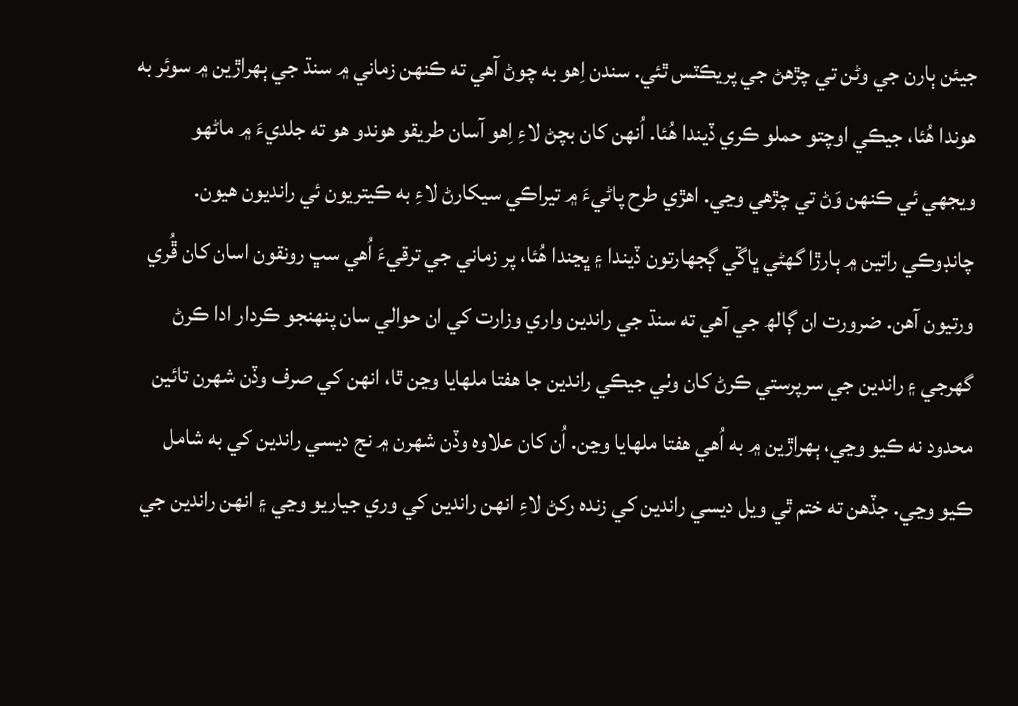جيئن ٻارن جي وڻن تي چڙهڻ جي پريڪٽس ٿئي. سندن اِهو به چوڻ آهي ته ڪنهن زماني ۾ سنڌ جي ٻهراڙين ۾ سوئر به هوندا هُئا، جيڪي اوچتو حملو ڪري ڏيندا هُئا. اُنهن کان بچڻ لاءِ اِهو آسان طريقو هوندو هو ته جلديءَ ۾ ماڻهو ويجهي ئي ڪنهن وَڻ تي چڙهي وڃي. اهڙي طرح پاڻيءَ ۾ تيراڪي سيکارڻ لاءِ به ڪيتريون ئي رانديون هيون. چانڊوڪي راتين ۾ ٻارڙا گهڻي ڀاڱي ڳجهارتون ڏيندا ۽ ڀڃندا هُئا، پر زماني جي ترقيءَ اُهي سڀ رونقون اسان کان ڦُري ورتيون آهن. ضرورت ان ڳالھ جي آھي ته سنڌ جي راندين واري وزارت کي ان حوالي سان پنھنجو ڪردار ادا ڪرڻ گھرجي ۽ راندين جي سرپرستي ڪرڻ کان وٺي جيڪي راندين جا ھفتا ملھايا وڃن ٿا، انهن کي صرف وڏن شھرن تائين محدود نه ڪيو وڃي، ٻهراڙين ۾ به اُهي هفتا ملهايا وڃن. اُن کان علاوه وڏن شھرن ۾ نج ديسي راندين کي به شامل ڪيو وڃي. جڏھن ته ختم ٿي ويل ديسي راندين کي زنده رکڻ لاءِ انھن راندين کي وري جياريو وڃي ۽ انهن راندين جي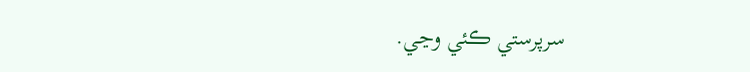سرپرستي ڪئي وڃي.